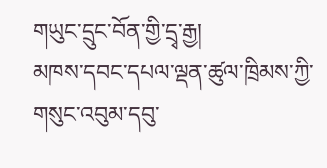གཡུང་དྲུང་བོན་གྱི་དྲྭ་རྒྱ།
མཁས་དབང་དཔལ་ལྡན་ཚུལ་ཁྲིམས་ཀྱི་གསུང་འབུམ་དབུ་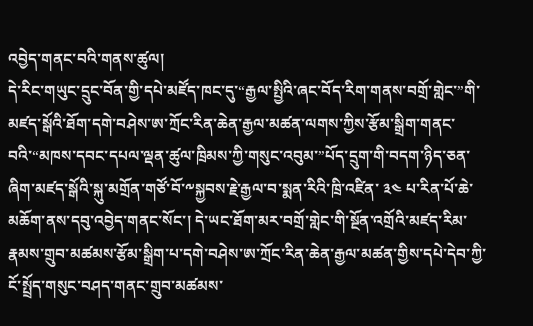འབྱེད་གནང་བའི་གནས་ཚུལ།
དེ་རིང་གཡུང་དྲུང་བོན་གྱི་དཔེ་མཛོད་ཁང་དུ་“རྒྱལ་སྤྱིའི་ཞང་བོད་རིག་གནས་བགྲོ་གླེང་”གི་མཛད་སྒོའི་ཐོག་དགེ་བཤེས་ཨ་ཀྲོང་རིན་ཆེན་རྒྱལ་མཚན་ལགས་ཀྱིས་རྩོམ་སྒྲིག་གནང་བའི་“མཁས་དབང་དཔལ་ལྡན་ཚུལ་ཁྲིམས་ཀྱི་གསུང་འབུམ་”པོད་དྲུག་གི་བདག་ཉིད་ཅན་ཞིག་མཛད་སྒོའི་སྐུ་མགྲོན་གཙོ་བོ་༸སྐྱབས་རྗེ་རྒྱལ་བ་སྨན་རིའི་ཁྲི་འཛིན་ ༣༤ པ་རིན་པོ་ཆེ་མཆོག་ནས་དབུ་འབྱེད་གནང་སོང་། དེ་ཡང་ཐོག་མར་བགྲོ་གླེང་གི་སྔོན་འགྲོའི་མཛད་རིམ་རྣམས་གྲུབ་མཚམས་རྩོམ་སྒྲིག་པ་དགེ་བཤེས་ཨ་ཀྲོང་རིན་ཆེན་རྒྱལ་མཚན་གྱིས་དཔེ་དེབ་ཀྱི་ངོ་སྤྲོད་གསུང་བཤད་གནང་གྲུབ་མཚམས་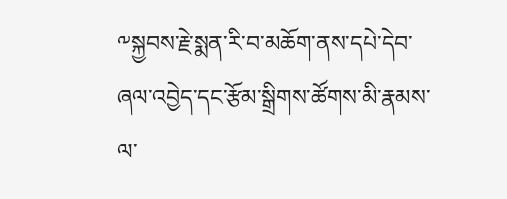༸སྐྱབས་རྗེ་སྨན་རི་བ་མཆོག་ནས་དཔེ་དེབ་ཞལ་འབྱེད་དང་རྩོམ་སྒྲིགས་ཚོགས་མི་རྣམས་ལ་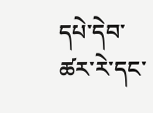དཔེ་དེབ་ཚར་རེ་དང་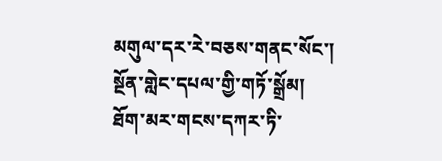མགུལ་དར་རེ་བཅས་གནང་སོང་།
སྔོན་གླེང་དཔལ་གྱི་གཏོ་སྒྲོམ།
ཐོག་མར་གངས་དཀར་ཏི་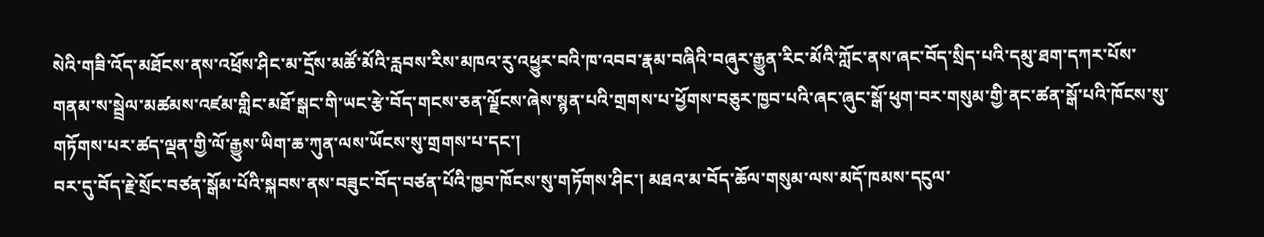སེའི་གཟི་འོད་མཐོངས་ནས་འཕྲོས་ཤིང་མ་དྲོས་མཚོ་མོའི་རླབས་རིས་མཁའ་རུ་འཕྱུར་བའི་ཁ་འབབ་རྣམ་བཞིའི་བཞུར་རྒྱུན་རིང་མོའི་ཀློང་ནས་ཞང་བོད་སྲིད་པའི་དམུ་ཐག་དཀར་པོས་གནམ་ས་སྦྲེལ་མཚམས་འཛམ་གླིང་མཐོ་སྒང་གི་ཡང་རྩེ་བོད་གངས་ཅན་ལྗོངས་ཞེས་སྙན་པའི་གྲགས་པ་ཕྱོགས་བཅུར་ཁྱབ་པའི་ཞང་ཞུང་སྒོ་ཕུག་བར་གསུམ་གྱི་ནང་ཚན་སྒོ་པའི་ཁོངས་སུ་གཏོགས་པར་ཚད་ལྡན་གྱི་ལོ་རྒྱུས་ཡིག་ཆ་ཀུན་ལས་ཡོངས་སུ་གྲགས་པ་དང་།
བར་དུ་བོད་རྗེ་སྲོང་བཙན་སྒོམ་པོའི་སྐབས་ནས་བཟུང་བོད་བཙན་པོའི་ཁྱབ་ཁོངས་སུ་གཏོགས་ཤིང་། མཐའ་མ་བོད་ཆོལ་གསུམ་ལས་མདོ་ཁམས་དངུལ་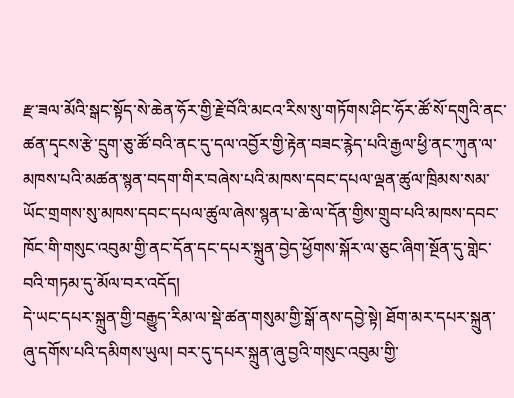རྫ་ཟལ་མོའི་སྒང་སྟོད་སེ་ཆེན་ཧོར་གྱི་རྗེ་བོའི་མངའ་རིས་སུ་གཏོགས་ཤིང་ཧོར་ཚོ་སོ་དགུའི་ནང་ཚན་དྭངས་རྩེ་དྲུག་ཅུ་ཚོ་བའི་ནང་དུ་དལ་འབྱོར་གྱི་རྟེན་བཟང་རྙེད་པའི་རྒྱལ་ཕྱི་ནང་ཀུན་ལ་མཁས་པའི་མཚན་སྙན་བདག་གིར་བཞེས་པའི་མཁས་དབང་དཔལ་ལྡན་ཚུལ་ཁྲིམས་སམ་ཡོང་གྲགས་སུ་མཁས་དབང་དཔལ་ཚུལ་ཞེས་སྙན་པ་ཆེ་ལ་དོན་གྱིས་གྲུབ་པའི་མཁས་དབང་ཁོང་གི་གསུང་འབུམ་གྱི་ནང་དོན་དང་དཔར་སྐྲུན་བྱེད་ཕྱོགས་སྐོར་ལ་ཅུང་ཞིག་སྔོན་དུ་གླེང་བའི་གཏམ་དུ་མོལ་བར་འདོད།
དེ་ཡང་དཔར་སྐྲུན་གྱི་བརྒྱུད་རིམ་ལ་སྡེ་ཚན་གསུམ་གྱི་སྒོ་ནས་དབྱེ་སྟེ། ཐོག་མར་དཔར་སྐྲུན་ཞུ་དགོས་པའི་དམིགས་ཡུལ། བར་དུ་དཔར་སྐྲུན་ཞུ་བྱའི་གསུང་འབུམ་གྱི་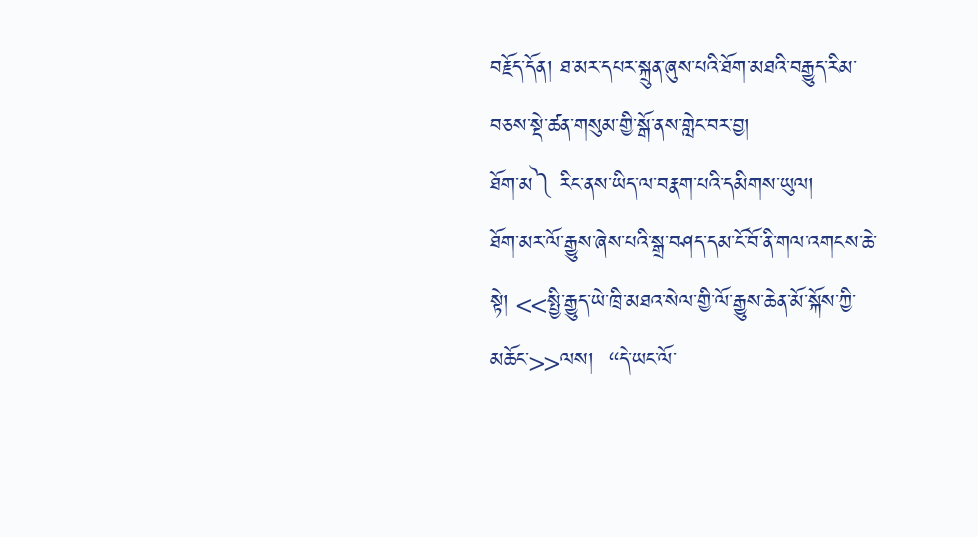བརྗོད་དོན། ཐ་མར་དཔར་སྐྲུན་ཞུས་པའི་ཐོག་མཐའི་བརྒྱུད་རིམ་བཅས་སྡེ་ཚན་གསུམ་གྱི་སྒོ་ནས་གླེང་བར་བྱ།
ཐོག་མ༽ རིང་ནས་ཡིད་ལ་བརྣག་པའི་དམིགས་ཡུལ།
ཐོག་མར་ལོ་རྒྱུས་ཞེས་པའི་སྒྲ་བཤད་དམ་ངོ་བོ་ནི་གལ་འགངས་ཆེ་སྟེ། <<སྤྱི་རྒྱུད་ཡེ་ཁྲི་མཐའ་སེལ་གྱི་ལོ་རྒྱུས་ཆེན་མོ་སྐོས་ཀྱི་མཆོང་>>ལས།  ‘‘དེ་ཡང་ལོ་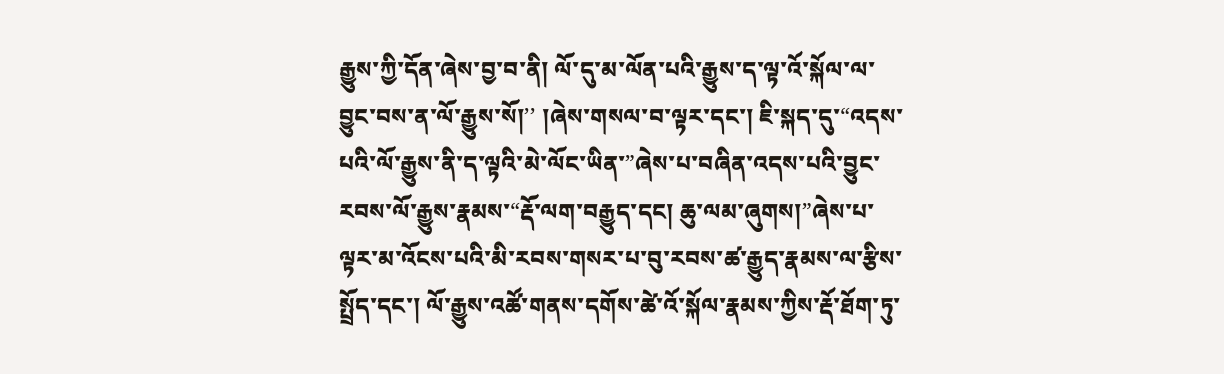རྒྱུས་ཀྱི་དོན་ཞེས་བྱ་བ་ནི། ལོ་དུ་མ་ལོན་པའི་རྒྱུས་ད་ལྟ་འོ་སྐོལ་ལ་བྱུང་བས་ན་ལོ་རྒྱུས་སོ།’’ །ཞེས་གསལ་བ་ལྟར་དང་། ཇི་སྐད་དུ་“འདས་པའི་ལོ་རྒྱུས་ནི་ད་ལྟའི་མེ་ལོང་ཡིན་”ཞེས་པ་བཞིན་འདས་པའི་བྱུང་རབས་ལོ་རྒྱུས་རྣམས་“རྡོ་ལག་བརྒྱུད་དང། ཆུ་ལམ་ཞུགས།”ཞེས་པ་ལྟར་མ་འོངས་པའི་མི་རབས་གསར་པ་བུ་རབས་ཚ་རྒྱུད་རྣམས་ལ་རྩིས་སྤྲོད་དང་། ལོ་རྒྱུས་འཚོ་གནས་དགོས་ཚེ་འོ་སྐོལ་རྣམས་ཀྱིས་རྡོ་ཐོག་ཏུ་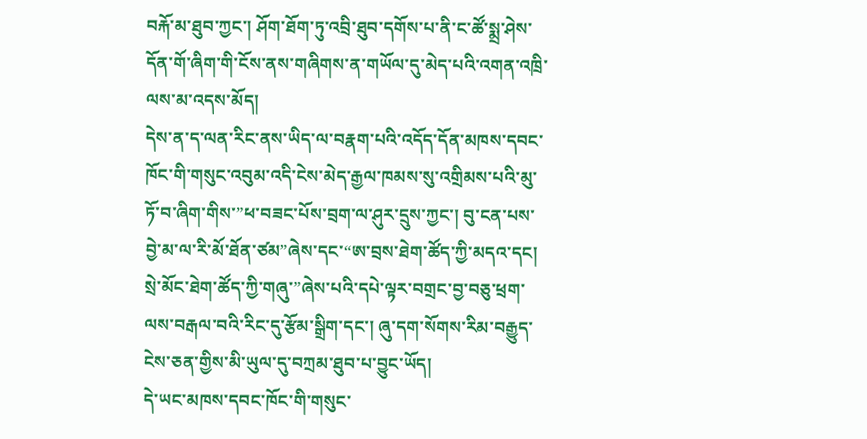བརྐོ་མ་ཐུབ་ཀྱང་། ཤོག་ཐོག་ཏུ་འབྲི་ཐུབ་དགོས་པ་ནི་ང་ཚོ་སྨྲ་ཤེས་དོན་གོ་ཞིག་གི་ངོས་ནས་གཞིགས་ན་གཡོལ་དུ་མེད་པའི་འགན་འཁྲི་ལས་མ་འདས་མོད།
དེས་ན་ད་ལན་རིང་ནས་ཡིད་ལ་བརྣག་པའི་འདོད་དོན་མཁས་དབང་ཁོང་གི་གསུང་འབུམ་འདི་ངེས་མེད་རྒྱལ་ཁམས་སུ་འགྲིམས་པའི་མུ་ཏོ་བ་ཞིག་གིས་”ཕ་བཟང་པོས་བྲག་ལ་ཤུར་དྲུས་ཀྱང་། བུ་ངན་པས་བྱེ་མ་ལ་རི་མོ་ཐོན་ཙམ”ཞེས་དང་“ཨ་བྲས་ཐེག་ཚོད་ཀྱི་མདའ་དང། སྲེ་མོང་ཐེག་ཚོད་ཀྱི་གཞུ་”ཞེས་པའི་དཔེ་ལྟར་བགྲང་བྱ་བཅུ་ཕྲག་ལས་བརྒལ་བའི་རིང་དུ་རྩོམ་སྒྲིག་དང་། ཞུ་དག་སོགས་རིམ་བརྒྱུད་ངེས་ཅན་གྱིས་མི་ཡུལ་དུ་བཀྲམ་ཐུབ་པ་བྱུང་ཡོད།
དེ་ཡང་མཁས་དབང་ཁོང་གི་གསུང་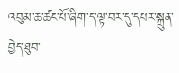འབུམ་ཆ་ཚང་པོ་ཞིག་ད་ལྟ་བར་དུ་དཔར་སྐྲུན་བྱེད་ཐུབ་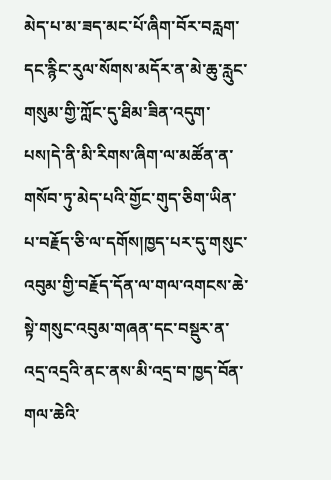མེད་པ་མ་ཟད་མང་པོ་ཞིག་བོར་བརླག་དང་རྙིང་རུལ་སོགས་མདོར་ན་མེ་ཆུ་རླུང་གསུམ་གྱི་ཀློང་དུ་ཐིམ་ཟིན་འདུག་པས།དེ་ནི་མི་རིགས་ཞིག་ལ་མཚོན་ན་གསོབ་ཏུ་མེད་པའི་གྱོང་གུད་ཅིག་ཡིན་པ་བརྗོད་ཅི་ལ་དགོས།ཁྱད་པར་དུ་གསུང་འབུམ་གྱི་བརྗོད་དོན་ལ་གལ་འགངས་ཆེ་སྟེ་གསུང་འབུམ་གཞན་དང་བསྡུར་ན་འདྲ་འདྲའི་ནང་ནས་མི་འདྲ་བ་ཁྱད་བོན་གལ་ཆེའི་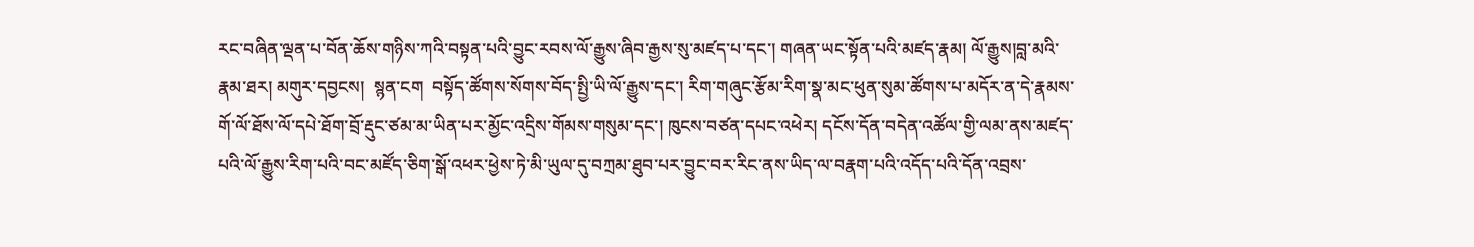རང་བཞིན་ལྡན་པ་བོན་ཆོས་གཉིས་ཀའི་བསྟན་པའི་བྱུང་རབས་ལོ་རྒྱུས་ཞིབ་རྒྱས་སུ་མཛད་པ་དང་། གཞན་ཡང་སྟོན་པའི་མཛད་རྣམ། ལོ་རྒྱུས།བླ་མའི་རྣམ་ཐར། མགུར་དབྱངས།  སྙན་ངག  བསྟོད་ཚོགས་སོགས་བོད་སྤྱི་ཡི་ལོ་རྒྱུས་དང་། རིག་གཞུང་རྩོམ་རིག་སྣ་མང་ཕུན་སུམ་ཚོགས་པ་མདོར་ན་དེ་རྣམས་གོ་ལོ་ཐོས་ལོ་དཔེ་ཐོག་བྲོ་རྡུང་ཙམ་མ་ཡིན་པར་མྱོང་འདྲིས་གོམས་གསུམ་དང་། ཁུངས་བཙན་དཔང་འཕེར། དངོས་དོན་བདེན་འཚོལ་གྱི་ལམ་ནས་མཛད་པའི་ལོ་རྒྱུས་རིག་པའི་བང་མཛོད་ཅིག་སྒོ་འཕར་ཕྱེས་ཏེ་མི་ཡུལ་དུ་བཀྲམ་ཐུབ་པར་བྱུང་བར་རིང་ནས་ཡིད་ལ་བརྣག་པའི་འདོད་པའི་དོན་འབྲས་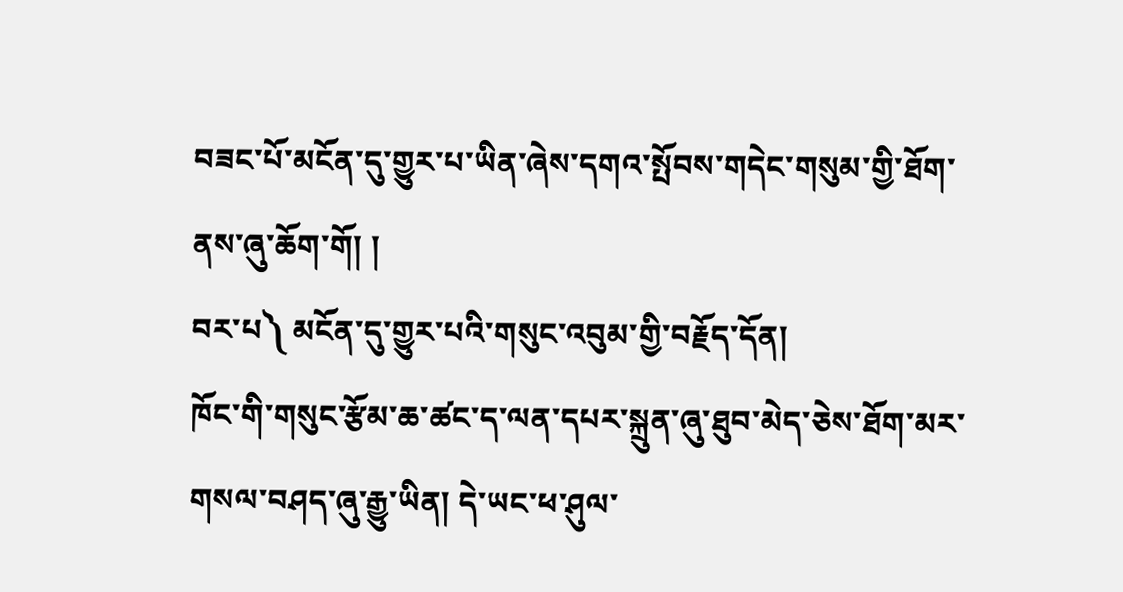བཟང་པོ་མངོན་དུ་གྱུར་པ་ཡིན་ཞེས་དགའ་སྤོབས་གདེང་གསུམ་གྱི་ཐོག་ནས་ཞུ་ཆོག་གོ། །
བར་པ༽ མངོན་དུ་གྱུར་པའི་གསུང་འབུམ་གྱི་བརྗོད་དོན།
ཁོང་གི་གསུང་རྩོམ་ཆ་ཚང་ད་ལན་དཔར་སྐྲུན་ཞུ་ཐུབ་མེད་ཅེས་ཐོག་མར་གསལ་བཤད་ཞུ་རྒྱུ་ཡིན། དེ་ཡང་ཕ་ཤུལ་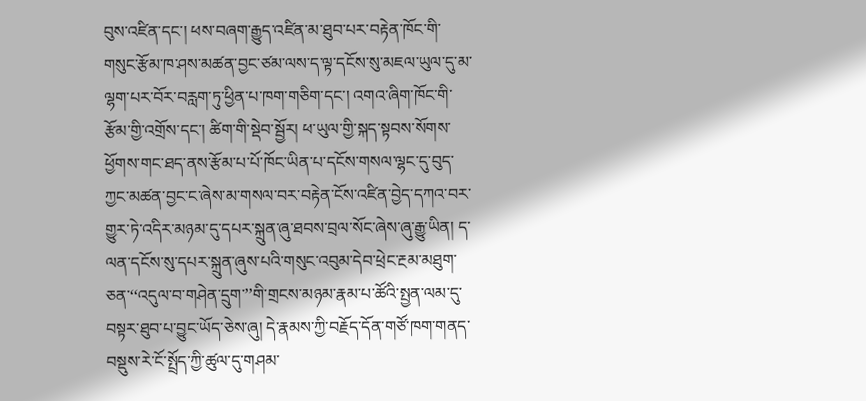བུས་འཛིན་དང་། ཕས་བཞག་རྒྱུད་འཛིན་མ་ཐུབ་པར་བརྟེན་ཁོང་གི་གསུང་རྩོམ་ཁ་ཤས་མཚན་བྱང་ཙམ་ལས་ད་ལྟ་དངོས་སུ་མཇལ་ཡུལ་དུ་མ་ལྷག་པར་བོར་བརླག་ཏུ་ཕྱིན་པ་ཁག་གཅིག་དང་། འགའ་ཞིག་ཁོང་གི་རྩོམ་གྱི་འགྲོས་དང་། ཚིག་གི་སྡེབ་སྦྱོར། ཕ་ཡུལ་གྱི་སྐད་སྟབས་སོགས་ཕྱོགས་གང་ཐད་ནས་རྩོམ་པ་པོ་ཁོང་ཡིན་པ་དངོས་གསལ་ལྷང་དུ་བུད་ཀྱང་མཚན་བྱང་ང་ཞེས་མ་གསལ་བར་བརྟེན་ངོས་འཛིན་བྱེད་དཀའ་བར་གྱུར་ཏེ་འདིར་མཉམ་དུ་དཔར་སྐྲུན་ཞུ་ཐབས་བྲལ་སོང་ཞེས་ཞུ་རྒྱུ་ཡིན། ད་ལན་དངོས་སུ་དཔར་སྐྲུན་ཞུས་པའི་གསུང་འབུམ་དེབ་ཕྲེང་རྔམ་མཐུག་ཅན་‘‘འདུལ་བ་གཤེན་དྲུག་’’གི་གྲངས་མཉམ་རྣམ་པ་ཚོའི་སྤྱན་ལམ་དུ་བསྟར་ཐུབ་པ་བྱུང་ཡོད་ཅེས་ཞུ། དེ་རྣམས་ཀྱི་བརྗོད་དོན་གཙོ་ཁག་གནད་བསྡུས་རེ་ངོ་སྤྲོད་ཀྱི་ཚུལ་དུ་གཤམ་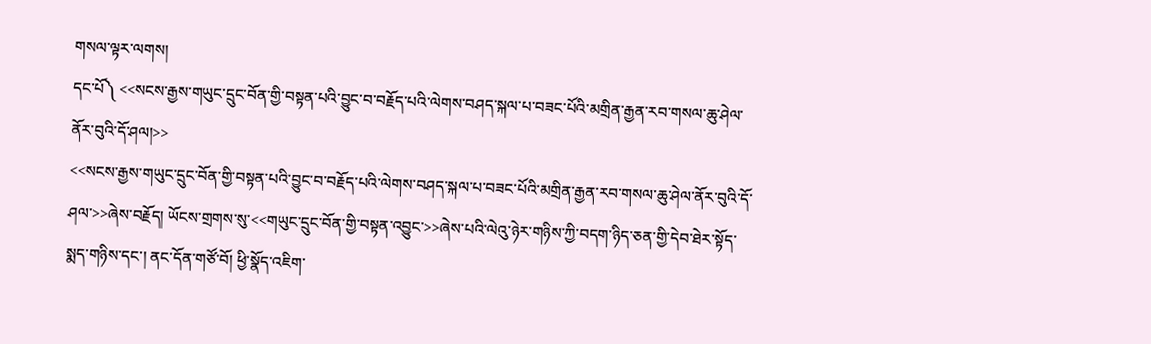གསལ་ལྟར་ལགས།
དང་པོ༽ <<སངས་རྒྱས་གཡུང་དྲུང་བོན་གྱི་བསྟན་པའི་བྱུང་བ་བརྗོད་པའི་ལེགས་བཤད་སྐལ་པ་བཟང་པོའི་མགྲིན་རྒྱན་རབ་གསལ་ཆུ་ཤེལ་ནོར་བུའི་དོ་ཤལ།>>
<<སངས་རྒྱས་གཡུང་དྲུང་བོན་གྱི་བསྟན་པའི་བྱུང་བ་བརྗོད་པའི་ལེགས་བཤད་སྐལ་པ་བཟང་པོའི་མགྲིན་རྒྱན་རབ་གསལ་ཆུ་ཤེལ་ནོར་བུའི་དོ་ཤལ་>>ཞེས་བརྗོད། ཡོངས་གྲགས་སུ་<<གཡུང་དྲུང་བོན་གྱི་བསྟན་འབྱུང་>>ཞེས་པའི་ལེའུ་ཉེར་གཉིས་ཀྱི་བདག་ཉིད་ཅན་གྱི་དེབ་ཐེར་སྟོད་སྨད་གཉིས་དང་། ནང་དོན་གཙོ་བོ། ཕྱི་སྣོད་འཇིག་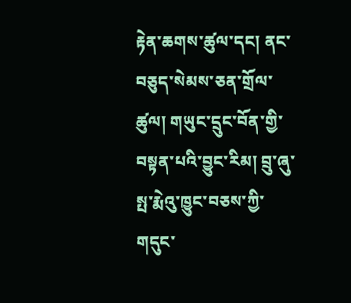རྟེན་ཆགས་ཚུལ་དང། ནང་བཅུད་སེམས་ཅན་གྲོལ་ཚུལ། གཡུང་དྲུང་བོན་གྱི་བསྟན་པའི་བྱུང་རིམ། བྲུ་ཞུ་སྤ་རྨེའུ་ཁྱུང་བཅས་ཀྱི་གདུང་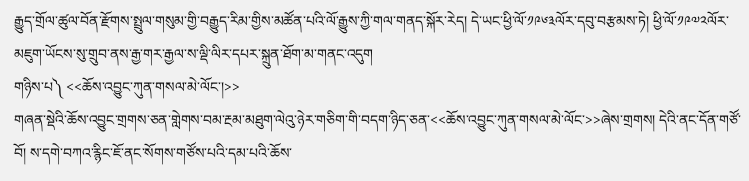རྒྱུད་གྲོལ་ཚུལ་བོན་རྫོགས་སྤྲུལ་གསུམ་གྱི་བརྒྱུད་རིམ་གྱིས་མཚོན་པའི་ལོ་རྒྱུས་ཀྱི་གལ་གནད་སྐོར་རེད། དེ་ཡང་ཕྱི་ལོ་༡༩༦༣ལོར་དབུ་བརྩམས་ཏེ། ཕྱི་ལོ་༡༩༧༢ལོར་མཇུག་ཡོངས་སུ་གྲུབ་ནས་རྒྱ་གར་རྒྱལ་ས་ལྡི་ལིར་དཔར་སྐྲུན་ཐོག་མ་གནང་འདུག
གཉིས་པ༽ <<ཆོས་འབྱུང་ཀུན་གསལ་མེ་ལོང་།>>
གཞན་སྡེའི་ཆོས་འབྱུང་གྲགས་ཅན་གླེགས་བམ་རྔམ་མཐུག་ལེའུ་ཉེར་གཅིག་གི་བདག་ཉིད་ཅན་<<ཆོས་འབྱུང་ཀུན་གསལ་མེ་ལོང་>>ཞེས་གྲགས། དེའི་ནང་དོན་གཙོ་བོ། ས་དགེ་བཀའ་རྙིང་ཇོ་ནང་སོགས་གཙོས་པའི་དམ་པའི་ཆོས་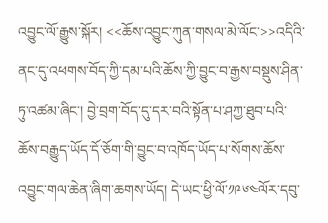འབྱུང་ལོ་རྒྱུས་སྐོར། <<ཆོས་འབྱུང་ཀུན་གསལ་མེ་ལོང་>>འདིའི་ནང་དུ་འཕགས་བོད་ཀྱི་དམ་པའི་ཆོས་ཀྱི་བྱུང་བ་རྒྱས་བསྡུས་ཤིན་ཏུ་འཚམ་ཞིང་། བྱེ་བྲག་བོད་དུ་དར་བའི་སྟོན་པ་ཤཀྱ་ཐུབ་པའི་ཆོས་བརྒྱུད་ཡོད་དོ་ཅོག་གི་བྱུང་བ་འཁོད་ཡོད་པ་སོགས་ཆོས་འབྱུང་གལ་ཆེན་ཞིག་ཆགས་ཡོད། དེ་ཡང་ཕྱི་ལོ་༡༩༦༤ལོར་དབུ་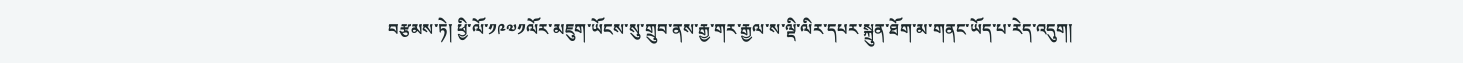བརྩམས་ཏེ། ཕྱི་ལོ་༡༩༧༡ལོར་མཇུག་ཡོངས་སུ་གྲུབ་ནས་རྒྱ་གར་རྒྱལ་ས་ལྡི་ལིར་དཔར་སྐྲུན་ཐོག་མ་གནང་ཡོད་པ་རེད་འདུག།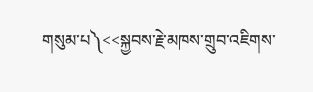གསུམ་པ༽<<སྐྱབས་རྗེ་མཁས་གྲུབ་འཇིགས་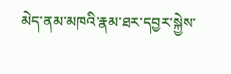མེད་ནམ་མཁའི་རྣམ་ཐར་དབྱར་སྐྱེས་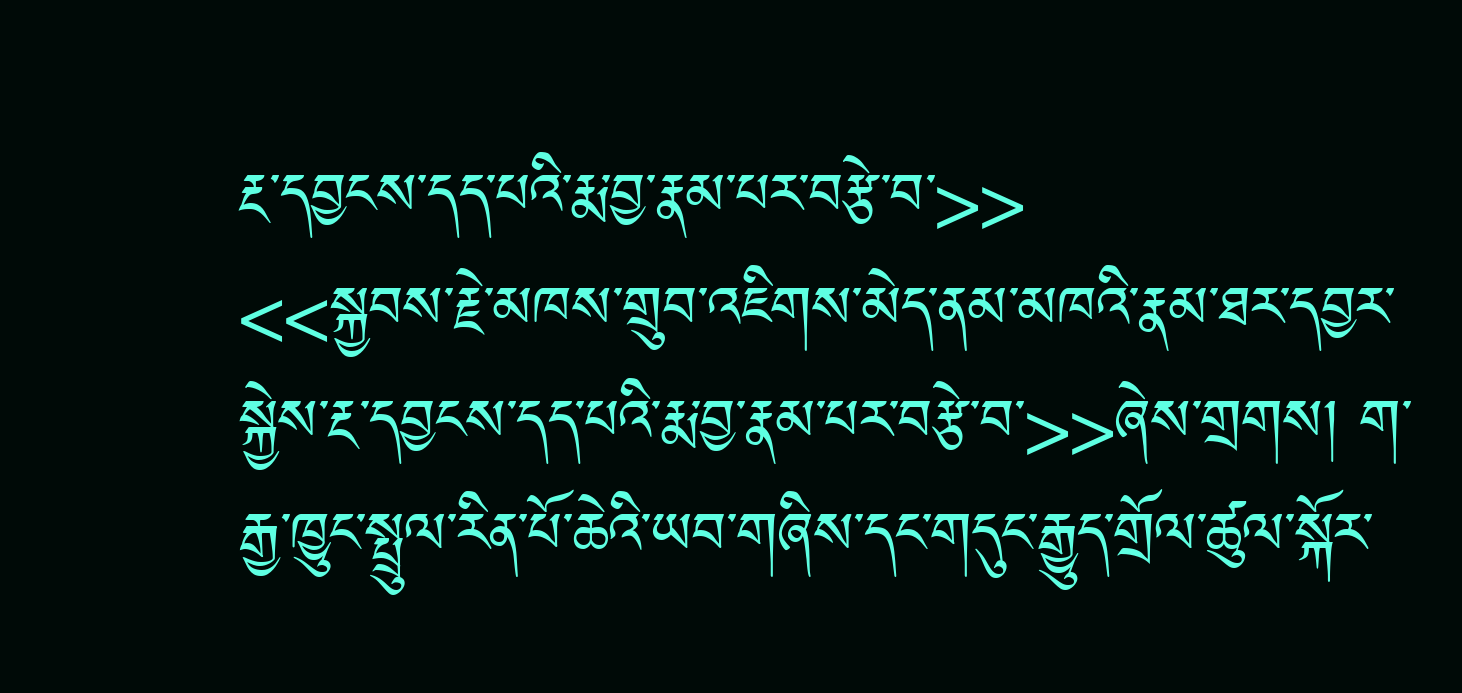རྔ་དབྱངས་དད་པའི་རྨ་བྱ་རྣམ་པར་བརྩེ་བ་>>
<<སྐྱབས་རྗེ་མཁས་གྲུབ་འཇིགས་མེད་ནམ་མཁའི་རྣམ་ཐར་དབྱར་སྐྱེས་རྔ་དབྱངས་དད་པའི་རྨ་བྱ་རྣམ་པར་བརྩེ་བ་>>ཞེས་གྲགས། ག་རྒྱ་ཁྱུང་སྤྲུལ་རིན་པོ་ཆེའི་ཡབ་གཞིས་དང་གདུང་རྒྱུད་གྲོལ་ཚུལ་སྐོར་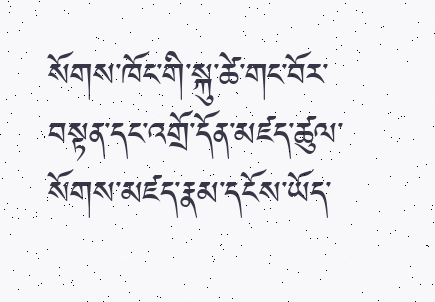སོགས་ཁོང་གི་སྐུ་ཚེ་གང་བོར་བསྟན་དང་འགྲོ་དོན་མཛད་ཚུལ་སོགས་མཛད་རྣམ་དངོས་ཡོད་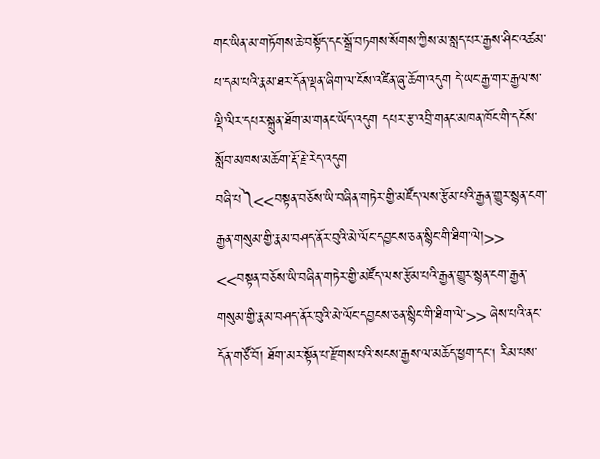གང་ཡིན་མ་གཏོགས་ཆེ་བསྟོད་དང་སྒྲོ་བཏགས་སོགས་ཀྱིས་མ་སླད་པར་རྒྱས་ཤིང་འཚམ་པ་དམ་པའི་རྣམ་ཐར་དོན་ལྡན་ཞིག་ལ་ངོས་འཛིན་ཞུ་ཆོག་འདུག དེ་ཡང་རྒྱ་གར་རྒྱལ་ས་ལྡི་ལིར་དཔར་སྐྲུན་ཐོག་མ་གནང་ཡོད་འདུག དཔར་རྩ་འབྲི་གནང་མཁན་ཁོང་གི་དངོས་སློབ་མཁས་མཆོག་རྡོ་རྗེ་རེད་འདུག
བཞི་པ༽<<བསྟན་བཅོས་ཡི་བཞིན་གཏེར་གྱི་མཛོད་ལས་རྩོམ་པའི་རྒྱན་གྱུར་སྙན་ངག་རྒྱན་གསུམ་གྱི་རྣམ་བཤད་ནོར་བུའི་མེ་ལོང་དབྱངས་ཅན་སྙིང་གི་ཐིག་ལེ།>>
<<བསྟན་བཅོས་ཡི་བཞིན་གཏེར་གྱི་མཛོད་ལས་རྩོམ་པའི་རྒྱན་གྱུར་སྙན་ངག་རྒྱན་གསུམ་གྱི་རྣམ་བཤད་ནོར་བུའི་མེ་ལོང་དབྱངས་ཅན་སྙིང་གི་ཐིག་ལེ་>> ཞེས་པའི་ནང་དོན་གཙོ་བོ། ཐོག་མར་སྟོན་པ་རྫོགས་པའི་སངས་རྒྱས་ལ་མཆོད་ཕྱག་དང། རིམ་པས་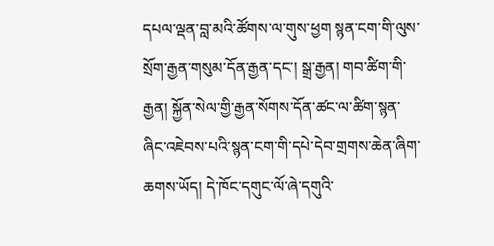དཔལ་ལྡན་བླ་མའི་ཚོགས་ལ་གུས་ཕྱག སྙན་ངག་གི་ལུས་སྲོག་རྒྱན་གསུམ་དོན་རྒྱན་དང་། སྒྲ་རྒྱན། གབ་ཚིག་གི་རྒྱན། སྐྱོན་སེལ་གྱི་རྒྱན་སོགས་དོན་ཚང་ལ་ཚིག་སྙན་ཞིང་འཇེབས་པའི་སྙན་ངག་གི་དཔེ་དེབ་གྲགས་ཆེན་ཞིག་ཆགས་ཡོད། དེ་ཁོང་དགུང་ལོ་ཞེ་དགུའི་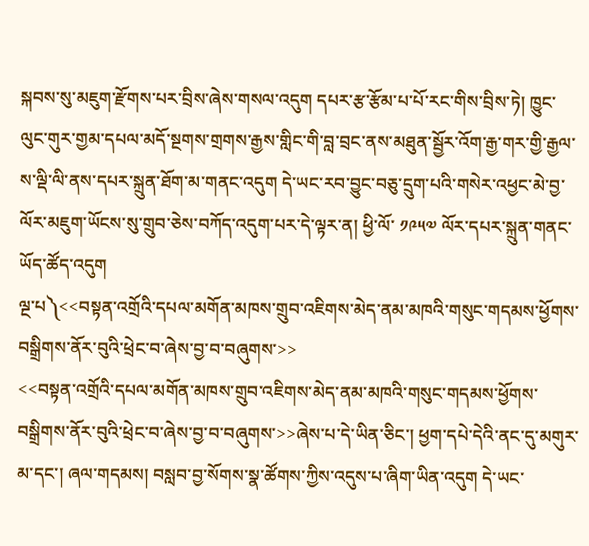སྐབས་སུ་མཇུག་རྫོགས་པར་བྲིས་ཞེས་གསལ་འདུག དཔར་རྩ་རྩོམ་པ་པོ་རང་གིས་བྲིས་ཏེ། ཁྱུང་ལུང་གུར་གྱམ་དཔལ་མདོ་སྔགས་གྲགས་རྒྱས་གླིང་གི་བླ་བྲང་ནས་མཐུན་སྦྱོར་འོག་རྒྱ་གར་གྱི་རྒྱལ་ས་ལྡི་ལི་ནས་དཔར་སྐྲུན་ཐོག་མ་གནང་འདུག དེ་ཡང་རབ་བྱུང་བཅུ་དྲུག་པའི་གསེར་འཕྱང་མེ་བྱ་ལོར་མཇུག་ཡོངས་སུ་གྲུབ་ཅེས་བཀོད་འདུག་པར་དེ་ལྟར་ན། ཕྱི་ལོ་ ༡༩༥༧ ལོར་དཔར་སྐྲུན་གནང་ཡོད་ཚོད་འདུག
ལྔ་པ༽<<བསྟན་འགྲོའི་དཔལ་མགོན་མཁས་གྲུབ་འཇིགས་མེད་ནམ་མཁའི་གསུང་གདམས་ཕྱོགས་བསྒྲིགས་ནོར་བུའི་ཕྲེང་བ་ཞེས་བྱ་བ་བཞུགས་>>
<<བསྟན་འགྲོའི་དཔལ་མགོན་མཁས་གྲུབ་འཇིགས་མེད་ནམ་མཁའི་གསུང་གདམས་ཕྱོགས་བསྒྲིགས་ནོར་བུའི་ཕྲེང་བ་ཞེས་བྱ་བ་བཞུགས་>>ཞེས་པ་དེ་ཡིན་ཅིང་། ཕྱག་དཔེ་དེའི་ནང་དུ་མགུར་མ་དང་། ཞལ་གདམས། བསླབ་བྱ་སོགས་སྣ་ཚོགས་ཀྱིས་འདུས་པ་ཞིག་ཡིན་འདུག དེ་ཡང་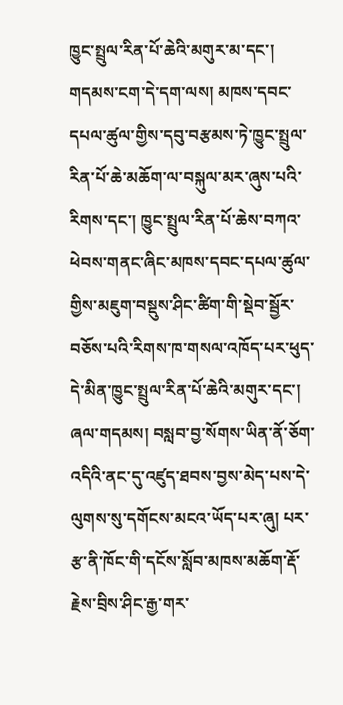ཁྱུང་སྤྲུལ་རིན་པོ་ཆེའི་མགུར་མ་དང་། གདམས་ངག་དེ་དག་ལས། མཁས་དབང་དཔལ་ཚུལ་གྱིས་དབུ་བརྩམས་ཏེ་ཁྱུང་སྤྲུལ་རིན་པོ་ཆེ་མཆོག་ལ་བསྐུལ་མར་ཞུས་པའི་རིགས་དང་། ཁྱུང་སྤྲུལ་རིན་པོ་ཆེས་བཀའ་ཕེབས་གནང་ཞིང་མཁས་དབང་དཔལ་ཚུལ་གྱིས་མཇུག་བསྡུས་ཤིང་ཚིག་གི་སྡེབ་སྦྱོར་བཅོས་པའི་རིགས་ཁ་གསལ་འཁོད་པར་ཕུད་དེ་མིན་ཁྱུང་སྤྲུལ་རིན་པོ་ཆེའི་མགུར་དང་། ཞལ་གདམས། བསླབ་བྱ་སོགས་ཡིན་ནོ་ཅོག་འདིའི་ནང་དུ་འཛུད་ཐབས་བྱས་མེད་པས་དེ་ལུགས་སུ་དགོངས་མངའ་ཡོད་པར་ཞུ། པར་རྩ་ནི་ཁོང་གི་དངོས་སློབ་མཁས་མཆོག་རྡོ་རྗེས་བྲིས་ཤིང་རྒྱ་གར་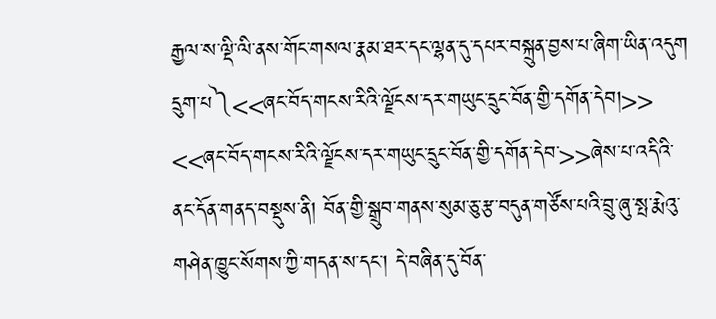རྒྱལ་ས་ལྡི་ལི་ནས་གོང་གསལ་རྣམ་ཐར་དང་ལྷན་དུ་དཔར་བསྐྲུན་བྱས་པ་ཞིག་ཡིན་འདུག
དྲུག་པ༽<<ཞང་བོད་གངས་རིའི་ལྗོངས་དར་གཡུང་དྲུང་བོན་གྱི་དགོན་དེབ།>>
<<ཞང་བོད་གངས་རིའི་ལྗོངས་དར་གཡུང་དྲུང་བོན་གྱི་དགོན་དེབ་>>ཞེས་པ་འདིའི་ནང་དོན་གནད་བསྡུས་ནི། བོན་གྱི་སྒྲུབ་གནས་སུམ་ཅུ་རྩ་བདུན་གཙོས་པའི་བྲུ་ཞུ་སྤ་རྨེའུ་གཤེན་ཁྱུང་སོགས་ཀྱི་གདན་ས་དང་། དེ་བཞིན་དུ་བོན་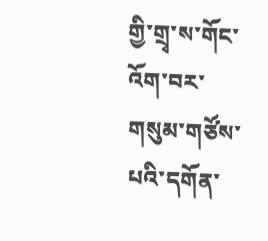གྱི་གྲྭ་ས་གོང་འོག་བར་གསུམ་གཙོས་པའི་དགོན་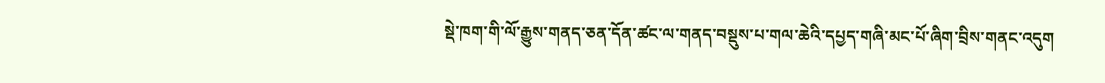སྡེ་ཁག་གི་ལོ་རྒྱུས་གནད་ཅན་དོན་ཚང་ལ་གནད་བསྡུས་པ་གལ་ཆེའི་དཔྱད་གཞི་མང་པོ་ཞིག་བྲིས་གནང་འདུག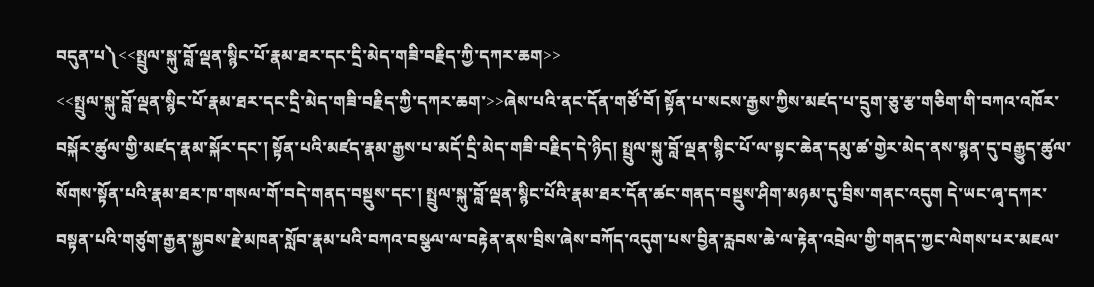བདུན་པ༽<<སྤྲུལ་སྐུ་བློ་ལྡན་སྙིང་པོ་རྣམ་ཐར་དང་དྲི་མེད་གཟི་བརྗིད་ཀྱི་དཀར་ཆག>>
<<སྤྲུལ་སྐུ་བློ་ལྡན་སྙིང་པོ་རྣམ་ཐར་དང་དྲི་མེད་གཟི་བརྗིད་ཀྱི་དཀར་ཆག་>>ཞེས་པའི་ནང་དོན་གཙོ་བོ། སྟོན་པ་སངས་རྒྱས་ཀྱིས་མཛད་པ་དྲུག་ཅུ་རྩ་གཅིག་གི་བཀའ་འཁོར་བསྐོར་ཚུལ་གྱི་མཛད་རྣམ་སྐོར་དང་། སྟོན་པའི་མཛད་རྣམ་རྒྱས་པ་མདོ་དྲི་མེད་གཟི་བརྗིད་དེ་ཉིད། སྤྲུལ་སྐུ་བློ་ལྡན་སྙིང་པོ་ལ་སྟང་ཆེན་དམུ་ཚ་གྱེར་མེད་ནས་སྙན་དུ་བརྒྱུད་ཚུལ་སོགས་སྟོན་པའི་རྣམ་ཐར་ཁ་གསལ་གོ་བདེ་གནད་བསྡུས་དང་། སྤྲུལ་སྐུ་བློ་ལྡན་སྙིང་པོའི་རྣམ་ཐར་དོན་ཚང་གནད་བསྡུས་ཤིག་མཉམ་དུ་བྲིས་གནང་འདུག དེ་ཡང་ཞྭ་དཀར་བསྟན་པའི་གཙུག་རྒྱན་སྐྱབས་རྗེ་མཁན་སློབ་རྣམ་པའི་བཀའ་བསྩལ་ལ་བརྟེན་ནས་བྲིས་ཞེས་བཀོད་འདུག་པས་བྱིན་རླབས་ཆེ་ལ་རྟེན་འབྲེལ་གྱི་གནད་ཀྱང་ལེགས་པར་མཇལ་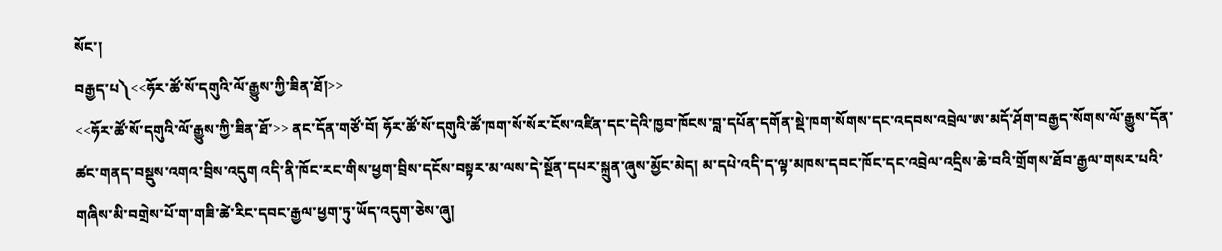སོང་།
བརྒྱད་པ༽<<ཧོར་ཚོ་སོ་དགུའི་ལོ་རྒྱུས་ཀྱི་ཟིན་ཐོ།>>
<<ཧོར་ཚོ་སོ་དགུའི་ལོ་རྒྱུས་ཀྱི་ཟིན་ཐོ་>> ནང་དོན་གཙོ་བོ། ཧོར་ཚོ་སོ་དགུའི་ཚོ་ཁག་སོ་སོར་ངོས་འཛིན་དང་དེའི་ཁྱབ་ཁོངས་བླ་དཔོན་དགོན་སྡེ་ཁག་སོགས་དང་འདབས་འབྲེལ་ཨ་མདོ་ཤོག་བརྒྱད་སོགས་ལོ་རྒྱུས་དོན་ཚང་གནད་བསྡུས་འགའ་བྲིས་འདུག འདི་ནི་ཁོང་རང་གིས་ཕྱག་བྲིས་དངོས་བསྟར་མ་ལས་དེ་སྔོན་དཔར་སྐྲུན་ཞུས་མྱོང་མེད། མ་དཔེ་འདི་ད་ལྟ་མཁས་དབང་ཁོང་དང་འབྲེལ་འདྲིས་ཆེ་བའི་གྲོགས་ཐོབ་རྒྱལ་གསར་པའི་གཞིས་མི་བགྲེས་པོ་ག་གཟི་ཚེ་རིང་དབང་རྒྱལ་ཕྱག་ཏུ་ཡོད་འདུག་ཅེས་ཞུ།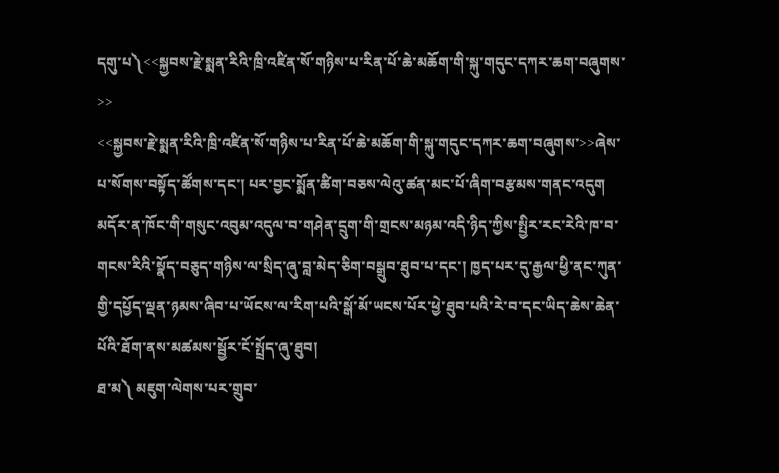དགུ་པ༽<<སྐྱབས་རྗེ་སྨན་རིའི་ཁྲི་འཛིན་སོ་གཉིས་པ་རིན་པོ་ཆེ་མཆོག་གི་སྐུ་གདུང་དཀར་ཆག་བཞུགས་>>
<<སྐྱབས་རྗེ་སྨན་རིའི་ཁྲི་འཛིན་སོ་གཉིས་པ་རིན་པོ་ཆེ་མཆོག་གི་སྐུ་གདུང་དཀར་ཆག་བཞུགས་>>ཞེས་པ་སོགས་བསྟོད་ཚོགས་དང་། པར་བྱང་སྨོན་ཚིག་བཅས་ལེའུ་ཚན་མང་པོ་ཞིག་བརྩམས་གནང་འདུག
མདོར་ན་ཁོང་གི་གསུང་འབུམ་འདུལ་བ་གཤེན་དྲུག་གི་གྲངས་མཉམ་འདི་ཉིད་ཀྱིས་སྤྱིར་རང་རེའི་ཁ་བ་གངས་རིའི་སྣོད་བཅུད་གཉིས་ལ་སྲིད་ཞུ་བླ་མེད་ཅིག་བསྒྲུབ་ཐུབ་པ་དང་། ཁྱད་པར་དུ་རྒྱལ་ཕྱི་ནང་ཀུན་གྱི་དཔྱོད་ལྡན་ཉམས་ཞིབ་པ་ཡོངས་ལ་རིག་པའི་སྒོ་མོ་ཡངས་པོར་ཕྱེ་ཐུབ་པའི་རེ་བ་དང་ཡིད་ཆེས་ཆེན་པོའི་ཐོག་ནས་མཚམས་སྦྱོར་ངོ་སྤྲོད་ཞུ་ཐུབ།
ཐ་མ༽ མཇུག་ལེགས་པར་གྲུབ་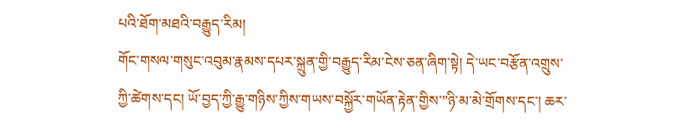པའི་ཐོག་མཐའི་བརྒྱུད་རིམ།
གོང་གསལ་གསུང་འབུམ་རྣམས་དཔར་སྐྲུན་གྱི་བརྒྱུད་རིམ་ངེས་ཅན་ཞིག་སྟེ། དེ་ཡང་བརྩོན་འགྲུས་ཀྱི་ཚེགས་དང། ཡོ་བྱད་ཀྱི་རྒྱུ་གཉིས་ཀྱིས་གཡས་བསྐྱོར་གཡོན་རྟེན་གྱིས་”ཉི་མ་མེ་གྲོགས་དང་། ཆར་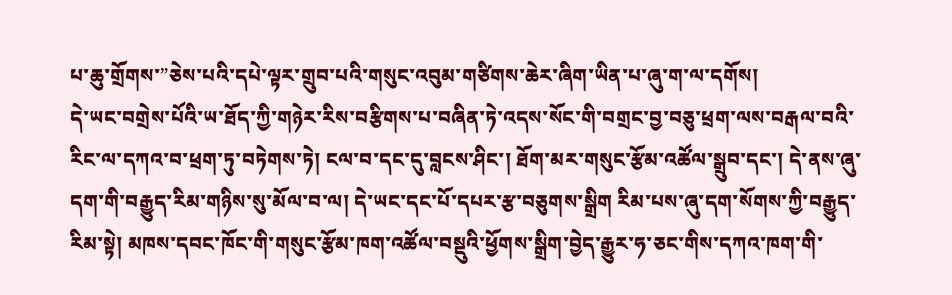པ་ཆུ་གྲོགས་”ཅེས་པའི་དཔེ་ལྟར་གྲུབ་པའི་གསུང་འབུམ་གཙིགས་ཆེར་ཞིག་ཡིན་པ་ཞུ་ག་ལ་དགོས།
དེ་ཡང་བགྲེས་པོའི་ཡ་ཐོད་ཀྱི་གཉེར་རིས་བརྩིགས་པ་བཞིན་ཏེ་འདས་སོང་གི་བགྲང་བྱ་བཅུ་ཕྲག་ལས་བརྒལ་བའི་རིང་ལ་དཀའ་བ་ཕྲག་ཏུ་བཏེགས་ཏེ། ངལ་བ་དང་དུ་བླངས་ཤིང་། ཐོག་མར་གསུང་རྩོམ་འཚོལ་སྒྲུབ་དང་། དེ་ནས་ཞུ་དག་གི་བརྒྱུད་རིམ་གཉིས་སུ་མོལ་བ་ལ། དེ་ཡང་དང་པོ་དཔར་རྩ་བཅུགས་སྒྲིག རིམ་པས་ཞུ་དག་སོགས་ཀྱི་བརྒྱུད་རིམ་སྟེ། མཁས་དབང་ཁོང་གི་གསུང་རྩོམ་ཁག་འཚོལ་བསྡུའི་ཕྱོགས་སྒྲིག་བྱེད་རྒྱུར་ཧ་ཅང་གིས་དཀའ་ཁག་གི་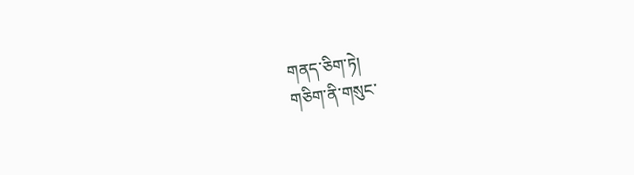གནད་ཅིག་ཏེ།
གཅིག་ནི་གསུང་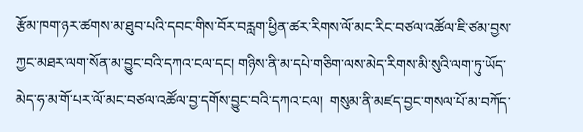རྩོམ་ཁག་ཉར་ཚགས་མ་ཐུབ་པའི་དབང་གིས་བོར་བརླག་ཕྱིན་ཚར་རིགས་ལོ་མང་རིང་བཙལ་འཚོལ་ཇི་ཙམ་བྱས་ཀྱང་མཐར་ལག་སོན་མ་བྱུང་བའི་དཀའ་ངལ་དང། གཉིས་ནི་མ་དཔེ་གཅིག་ལས་མེད་རིགས་མི་སུའི་ལག་ཏུ་ཡོད་མེད་ཧ་མ་གོ་པར་ལོ་མང་བཙལ་འཚོལ་བྱ་དགོས་བྱུང་བའི་དཀའ་ངལ།  གསུམ་ནི་མཛད་བྱང་གསལ་པོ་མ་བཀོད་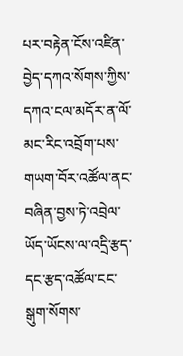པར་བརྟེན་ངོས་འཛིན་བྱེད་དཀའ་སོགས་ཀྱིས་དཀའ་ངལ་མདོར་ན་ལོ་མང་རིང་འབྲོག་པས་གཡག་བོར་འཚོལ་ནང་བཞིན་བྱས་ཏེ་འབྲེལ་ཡོད་ཡོངས་ལ་འདྲི་རྩད་དང་རྩད་འཚོལ་ངང་སྒུག་སོགས་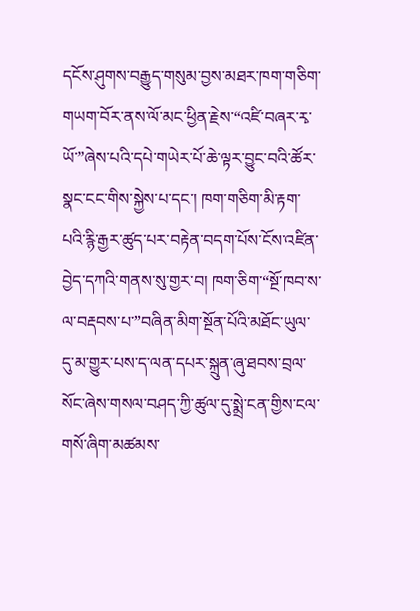དངོས་ཤུགས་བརྒྱུད་གསུམ་བྱས་མཐར་ཁག་གཅིག་གཡག་བོར་ནས་ལོ་མང་ཕྱིན་རྗེས་“འཛི་བཞར་རྭ་ཡོ་”ཞེས་པའི་དཔེ་གཡེར་པོ་ཆེ་ལྟར་བྱུང་བའི་ཚོར་སྣང་ངང་གིས་སྐྱེས་པ་དང་། ཁག་གཅིག་མི་རྟག་པའི་རྙི་རྒྱར་ཚུད་པར་བརྟེན་བདག་པོས་ངོས་འཛིན་བྱེད་དཀའི་གནས་སུ་གྱར་བ། ཁག་ཅིག་“སྔོ་ཁབ་ས་ལ་བརྡབས་པ་”བཞིན་མིག་སྔོན་པོའི་མཐོང་ཡུལ་དུ་མ་གྱུར་པས་ད་ལན་དཔར་སྐྲུན་ཞུ་ཐབས་བྲལ་སོང་ཞེས་གསལ་བཤད་ཀྱི་ཚུལ་དུ་སྨྲེ་ངན་གྱིས་ངལ་གསོ་ཞིག་མཚམས་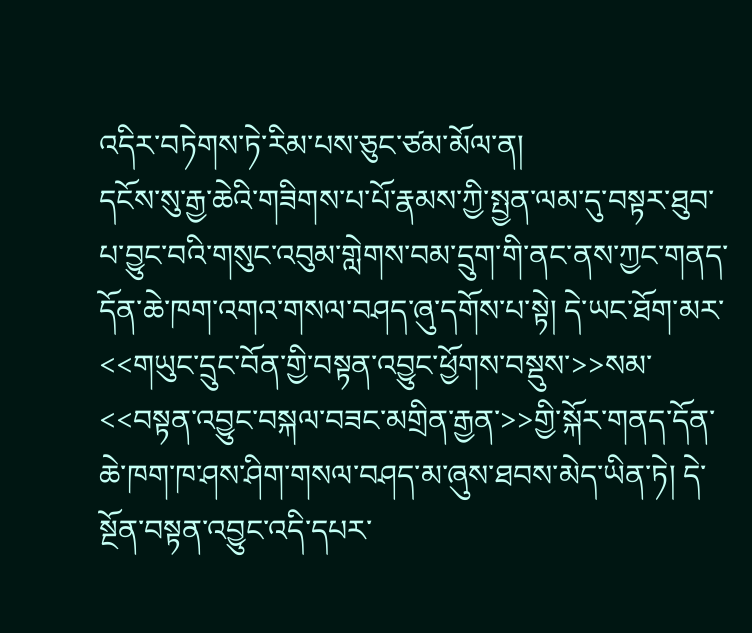འདིར་བཏེགས་ཏེ་རིམ་པས་ཅུང་ཙམ་མོལ་ན།
དངོས་སུ་རྒྱ་ཆེའི་གཟིགས་པ་པོ་རྣམས་ཀྱི་སྤྱན་ལམ་དུ་བསྟར་ཐུབ་པ་བྱུང་བའི་གསུང་འབུམ་གླེགས་བམ་དྲུག་གི་ནང་ནས་ཀྱང་གནད་དོན་ཆེ་ཁག་འགའ་གསལ་བཤད་ཞུ་དགོས་པ་སྟེ། དེ་ཡང་ཐོག་མར་<<གཡུང་དྲུང་བོན་གྱི་བསྟན་འབྱུང་ཕྱོགས་བསྡུས་>>སམ་<<བསྟན་འབྱུང་བསྐལ་བཟང་མགྲིན་རྒྱན་>>གྱི་སྐོར་གནད་དོན་ཆེ་ཁག་ཁ་ཤས་ཤིག་གསལ་བཤད་མ་ཞུས་ཐབས་མེད་ཡིན་ཏེ། དེ་སྔོན་བསྟན་འབྱུང་འདི་དཔར་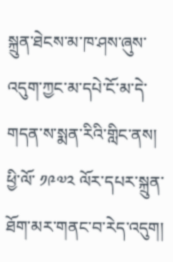སྐྲུན་ཐེངས་མ་ཁ་ཤས་ཞུས་འདུག་ཀྱང་མ་དཔེ་ངོ་མ་དེ་གདན་ས་སྨན་རིའི་གླིང་ནས། ཕྱི་ལོ་ ༡༩༧༢ ལོར་དཔར་སྐྲུན་ཐོག་མར་གནང་བ་རེད་འདུག།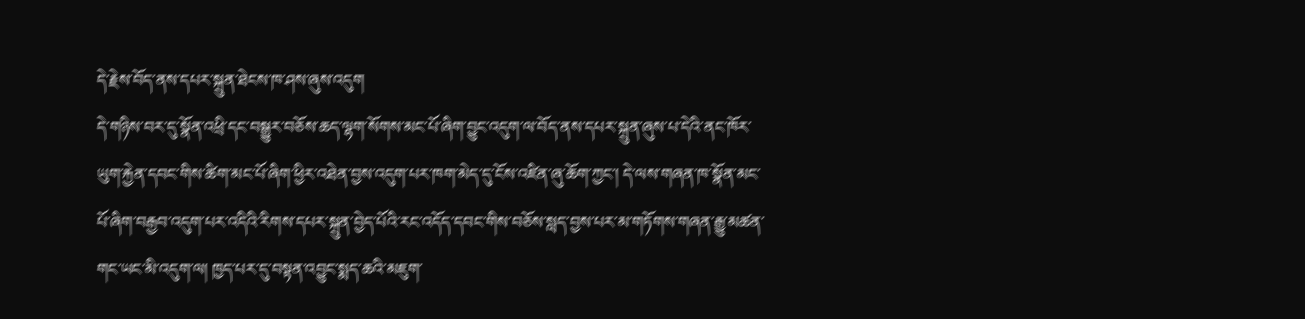དེ་རྗེས་བོད་ནས་དཔར་སྐྲུན་ཐེངས་ཁ་ཤས་ཞུས་འདུག
དེ་གཉིས་བར་དུ་སྣོན་འཕྲི་དང་བསྒྱུར་བཅོས་ཆད་ལྷག་སོགས་མང་པོ་ཞིག་བྱུང་འདུག་ལ་བོད་ནས་དཔར་སྐྲུན་ཞུས་པ་དེའི་ནང་ཁོར་ཡུག་རྐྱེན་དབང་གིས་ཚིག་མང་པོ་ཞིག་ཕྱིར་འཐེན་བྱས་འདུག་པར་ཁག་མེད་དུ་ངོས་འཛིན་ཞུ་ཆོག་ཀྱང་། དེ་ལས་གཞན་ཁ་སྣོན་མང་པོ་ཞིག་བརྒྱབ་འདུག་པར་འདིའི་རིགས་དཔར་སྐྲུན་བྱེད་པོའི་རང་འདོད་དབང་གིས་བཅོས་སླད་བྱས་པར་མ་གཏོགས་གཞན་རྒྱུ་མཚན་གང་ཡང་མི་འདུག་ལ། ཁྱད་པར་དུ་བསྟན་འབྱུང་སྨད་ཆའི་མཇུག་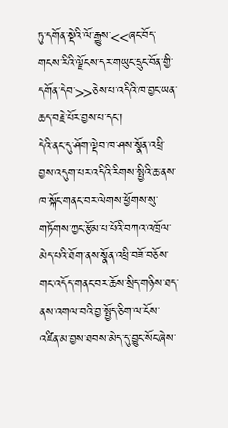ཏུ་དགོན་སྡེའི་ལོ་རྒྱུས་<<ཞང་བོད་གངས་རིའི་ལྗོངས་དར་གཡུང་དྲུང་བོན་གྱི་དགོན་དེབ་>>ཅེས་པ་འདིའི་ཁ་བྱང་ཡན་ཆད་བརྗེ་པོར་བྱས་པ་དང་།
དེའི་ནང་དུ་ཤོག་ལྡེབ་ཁ་ཤས་སྣོན་འཕྲི་བྱས་འདུག་པར་འདིའི་རིགས་སྤྱིའི་ཆ་ནས་ཁ་སྐོང་གནང་བར་ལེགས་ཕྱོགས་སུ་གཏོགས་ཀྱང་རྩོམ་པ་པོའི་བཀའ་འཁྲོལ་མེད་པའི་ཐོག་ནས་སྣོན་འཕྲི་བཟོ་བཅོས་གང་འདོད་གནང་བར་ཆོས་སྲིད་གཉིས་ཐད་ནས་འགལ་བའི་བྱ་སྤྱོད་ཅིག་ལ་ངོས་འཛིན་མ་བྱས་ཐབས་མེད་དུ་བྱུང་སོང་ཞེས་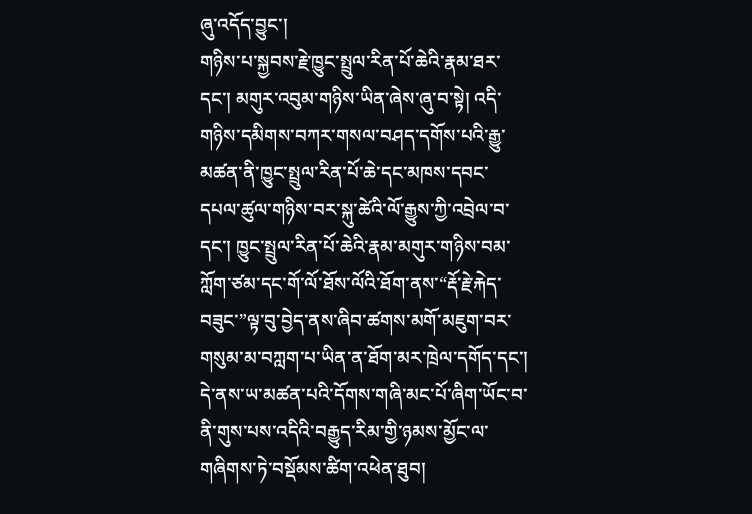ཞུ་འདོད་བྱུང་།
གཉིས་པ་སྐྱབས་རྗེ་ཁྱུང་སྤྲུལ་རིན་པོ་ཆེའི་རྣམ་ཐར་དང་། མགུར་འབུམ་གཉིས་ཡིན་ཞེས་ཞུ་བ་སྟེ། འདི་གཉིས་དམིགས་བཀར་གསལ་བཤད་དགོས་པའི་རྒྱུ་མཚན་ནི་ཁྱུང་སྤྲུལ་རིན་པོ་ཆེ་དང་མཁས་དབང་དཔལ་ཚུལ་གཉིས་བར་སྐུ་ཚེའི་ལོ་རྒྱུས་ཀྱི་འབྲེལ་བ་དང་། ཁྱུང་སྤྲུལ་རིན་པོ་ཆེའི་རྣམ་མགུར་གཉིས་བམ་ཀློག་ཙམ་དང་གོ་ལོ་ཐོས་ལོའི་ཐོག་ནས་“རྡོ་རྗེ་རྐེད་བཟུང་”ལྟ་བུ་བྱེད་ནས་ཞིབ་ཚགས་མགོ་མཇུག་བར་གསུམ་མ་བཀླག་པ་ཡིན་ན་ཐོག་མར་ཁྲེལ་དགོད་དང་། དེ་ནས་ཡ་མཚན་པའི་དོགས་གཞི་མང་པོ་ཞིག་ཡོང་བ་ནི་གུས་པས་འདིའི་བརྒྱུད་རིམ་གྱི་ཉམས་མྱོང་ལ་གཞིགས་ཏེ་བསྡོམས་ཚིག་འཕེན་ཐུབ།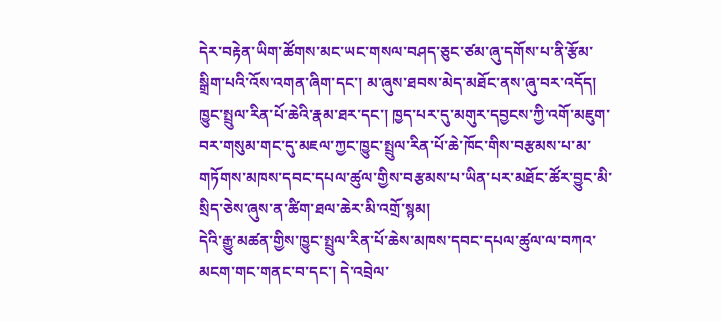དེར་བརྟེན་ཡིག་ཚོགས་མང་ཡང་གསལ་བཤད་ཅུང་ཙམ་ཞུ་དགོས་པ་ནི་རྩོམ་སྒྲིག་པའི་འོས་འགན་ཞིག་དང་། མ་ཞུས་ཐབས་མེད་མཐོང་ནས་ཞུ་བར་འདོད། ཁྱུང་སྤྲུལ་རིན་པོ་ཆེའི་རྣམ་ཐར་དང་། ཁྱད་པར་དུ་མགུར་དབྱངས་ཀྱི་འགོ་མཇུག་བར་གསུམ་གང་དུ་མཇལ་ཀྱང་ཁྱུང་སྤྲུལ་རིན་པོ་ཆེ་ཁོང་གིས་བརྩམས་པ་མ་གཏོགས་མཁས་དབང་དཔལ་ཚུལ་གྱིས་བརྩམས་པ་ཡིན་པར་མཐོང་ཚོར་བྱུང་མི་སྲིད་ཅེས་ཞུས་ན་ཚིག་ཐལ་ཆེར་མི་འགྲོ་སྙམ།
དེའི་རྒྱུ་མཚན་གྱིས་ཁྱུང་སྤྲུལ་རིན་པོ་ཆེས་མཁས་དབང་དཔལ་ཚུལ་ལ་བཀའ་མངག་གང་གནང་བ་དང་། དེ་འབྲེལ་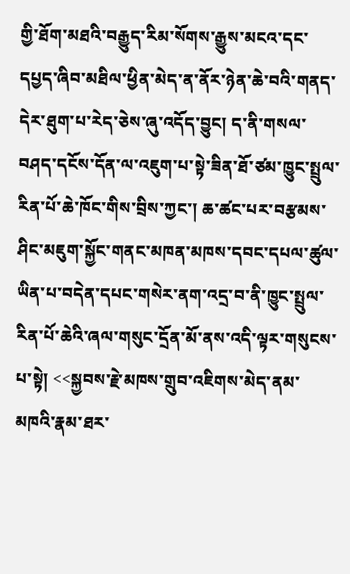གྱི་ཐོག་མཐའི་བརྒྱུད་རིམ་སོགས་རྒྱུས་མངའ་དང་དཔྱད་ཞིབ་མཐིལ་ཕྱིན་མེད་ན་ནོར་ཉེན་ཆེ་བའི་གནད་དེར་ཐུག་པ་རེད་ཅེས་ཞུ་འདོད་བྱུང། ད་ནི་གསལ་བཤད་དངོས་དོན་ལ་འཇུག་པ་སྟེ་ཟིན་ཐོ་ཙམ་ཁྱུང་སྤྲུལ་རིན་པོ་ཆེ་ཁོང་གིས་བྲིས་ཀྱང་། ཆ་ཚང་པར་བརྩམས་ཤིང་མཇུག་སྐྱོང་གནང་མཁན་མཁས་དབང་དཔལ་ཚུལ་ཡིན་པ་བདེན་དཔང་གསེར་ནག་འདྲ་བ་ནི་ཁྱུང་སྤྲུལ་རིན་པོ་ཆེའི་ཞལ་གསུང་དྲོན་མོ་ནས་འདི་ལྟར་གསུངས་པ་སྟེ། <<སྐྱབས་རྗེ་མཁས་གྲུབ་འཇིགས་མེད་ནམ་མཁའི་རྣམ་ཐར་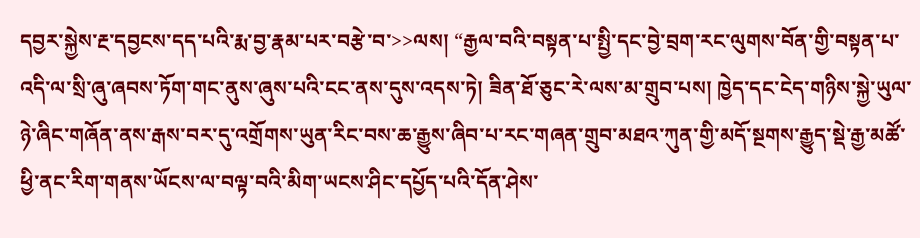དབྱར་སྐྱེས་རྔ་དབྱངས་དད་པའི་རྨ་བྱ་རྣམ་པར་བརྩེ་བ་>>ལས། “རྒྱལ་བའི་བསྟན་པ་སྤྱི་དང་བྱེ་བྲག་རང་ལུགས་བོན་གྱི་བསྟན་པ་འདི་ལ་སྲི་ཞུ་ཞབས་ཏོག་གང་ནུས་ཞུས་པའི་ངང་ནས་དུས་འདས་ཏེ། ཟིན་ཐོ་ཅུང་རེ་ལས་མ་གྲུབ་པས། ཁྱེད་དང་ངེད་གཉིས་སྐྱེ་ཡུལ་ཉེ་ཞིང་གཞོན་ནས་རྒས་བར་དུ་འགྲོགས་ཡུན་རིང་བས་ཆ་རྒྱུས་ཞིབ་པ་རང་གཞན་གྲུབ་མཐའ་ཀུན་གྱི་མདོ་སྔགས་རྒྱུད་སྡེ་རྒྱ་མཚོ་ཕྱི་ནང་རིག་གནས་ཡོངས་ལ་བལྟ་བའི་མིག་ཡངས་ཤིང་དཔྱོད་པའི་དོན་ཤེས་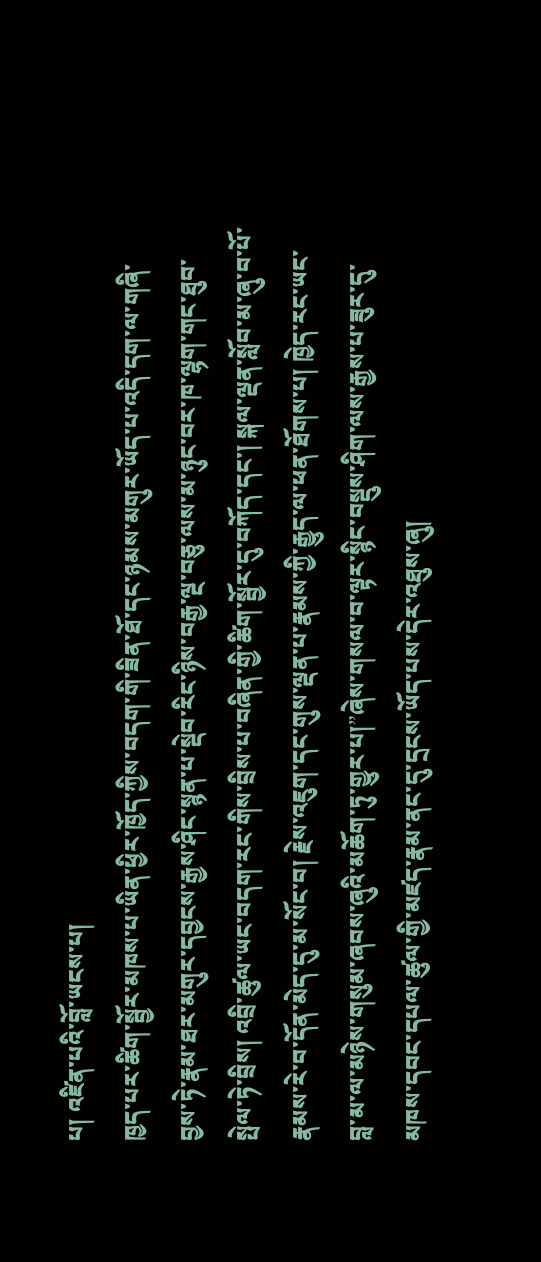པ། འཛིན་པའི་བློ་ཡངས་པ།
ཁྱད་པར་ཚིག་སྦྱོར་མཁས་པ་ཡིན་ཕྱིར་ཁྱོད་ཀྱིས་བདག་གི་ཟིན་ཐོ་དང་ཉམས་མགུར་ཡོད་པ་འདི་དག་ལ་གཞི་བྱས་ཏེ་རྣམ་ཐར་མགུར་དབྱངས་རྒྱས་ཤིང་སྙན་པ་སྡེབ་རིང་ཉིས་བརྒྱ་ལྔ་བཅུ་ལས་མ་ཉུང་བར་ཁ་ལྷག་གང་ཐུབ་སྤེལ་ཏེ་བྲིས། འབྲི་ཚུལ་ཡང་བདག་རང་གིས་བྲིས་པ་བཞིན་གྱི་ཚིག་སྦྱོར་དུ་བཀོད་དང་། སྐལ་ལྡན་སློབ་མ་ཞུ་བ་པོ་རྣམས་རེ་བ་དོན་མེད་དུ་མ་སོང་བ། རྗེས་འཇུག་དང་གུས་ལྡན་པ་རྣམས་ཀྱི་རྒྱུད་ལ་ཕན་ཐོགས་པ། ཁྱེད་རང་ཡང་བླ་མ་ལ་མཉེས་གསུམ་ཞབས་ཞུའི་མཆོག་ཏུ་གྱུར་པ།”ཞེས་གསལ་བ་ལྟར་སྙིང་བསྡུས་ཤིག་ལས་རྒྱས་པ་ཟུར་དུ་མཁས་དབང་དཔལ་ཚུལ་གྱི་མཛད་རྣམ་ནང་དུ་དྲངས་ཡོད་པས་དེར་འཐུས་ཞུ།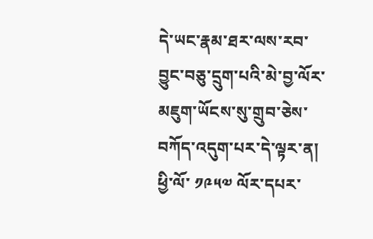དེ་ཡང་རྣམ་ཐར་ལས་རབ་བྱུང་བཅུ་དྲུག་པའི་མེ་བྱ་ལོར་མཇུག་ཡོངས་སུ་གྲུབ་ཅེས་བཀོད་འདུག་པར་དེ་ལྟར་ན། ཕྱི་ལོ་ ༡༩༥༧ ལོར་དཔར་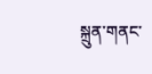སྐྲུན་གནང་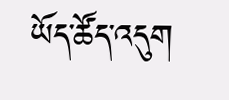ཡོད་ཚོད་འདུག